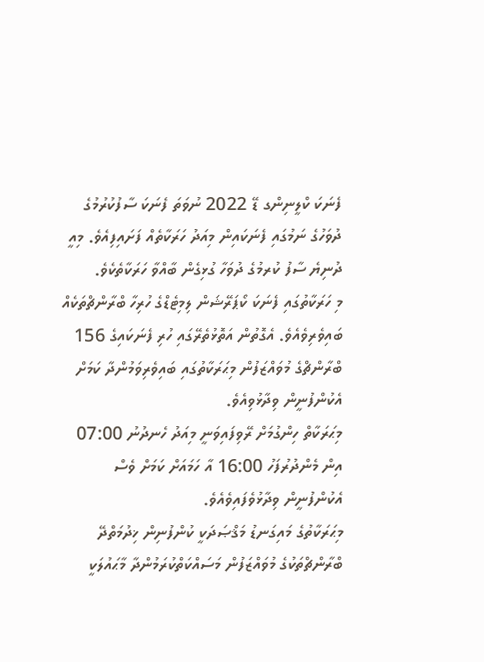ފެނަކަ ކްލީނިންގ ޑޭ 2022 ނުވަތަ ފެނަކަ ސާފުކުރުމުގެ ދުވަހުގެ ނަމުގައި ފެނަކައިން މިއަދު ހަރަކާތެއް ފަށައިފިއެވެ. މިއީ ދުނިޔެ ސާފު ކުރމުގެ ދުވަހާ ގުޅިގެން ބާއްވާ ހަރަކާތެކެވެ.
މި ހަރަކާތުގައި ފެނަކަ ކޯޕަރޭޝަން ލިމިޓެޑްގެ ހުރިހާ ބްރާންޗްތަކެއް ބައިވެރިވެއެވެ. އެގޮތުން އަތޮޅުތެރޭގައި ހުރި ފެނަކައިގެ 156 ބްރާންޗްގެ މުވައްޒަފުން މިޙަރަކާތުގައި ބައިވެރިވަމުންދާ ކަމަށް އެކުންފުނީން ވިދާޅުވިއެވެ.
މިޙަރަކާތް ހިންގުމަށް ރޭވިފައިވަނީ މިއަދު ހެނދުނު 07:00 އިން މެންދުރުފަހު 16:00 އާ ހަމައަށް ކަމަށް ވެސް އެކުންފުނީން ވިދާޅުވެފައިވެއެވެ.
މިޙަރަކާތުގެ މައިގަނޑު މަޤްޞަދަކީ ކުންފުނިން ޚިދުމަތްދޭ ބްރާންޗްތަކުގެ މުވައްޒަފުން މަސައްކަތްކުރަމުންދާ މާޙައުލަކީ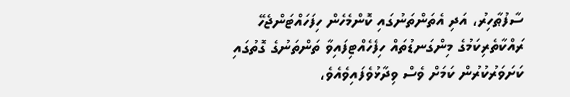ސާފުޠާހިރު، އަދި އެތަންތަނުގައި ކޮންމެހެން ހިފަހައްޓަންޖެހޭ ރައްކާތެރިކަމުގެ މިންގަނޑުތައް ހިފެހެއްޓިފައިވާ ތަންތަނުގެ ގޮތުގައި ކަށަވަރުކުރުން ކަމަށް ވެސް ވިދާޅުވެފައިވެއެވެ،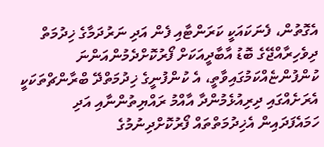އެގޮތުން، ފެނަކައަކީ ކަރަންޓާއި ފެން އަދި ނަރުދަމާގެ ޚިދުމަތް ދިވެހިރާއްޖޭގެ ބޮޑު އާބާދީއަކަށް ފޯރުކޮށްދެމުންއަންނަ ކުންފުންޏެއްކަމުގައިވާތީ، އެ ކުންފުނީގެ ޚިދުމަތްދޭ ބްރާންޗްތަކަކީ އެރަށެއްގައި ދިރިއުޅެމުންދާ އާއްމު ރައްޔިތުންނާއި އަދި ހަމައެފަދައިން އެޚިދުމަތްތައް ފޯރުކޮށްދިނުމުގެ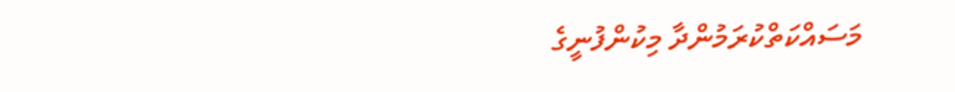މަސައްކަތްކުރަމުންދާ މިކުންފުނީގެ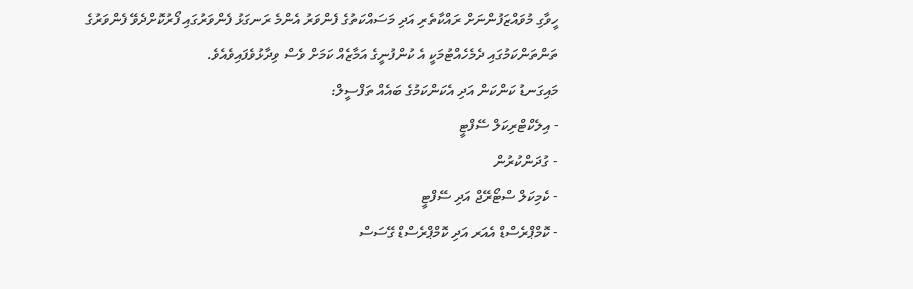ހީވާގި މުވައްޒަފުންނަށް ރައްކާތެރި އަދި މަސައްކަތުގެ ފެންވަރު އެންމެ ރަނގަޅު ފެންވަރުގައި ފޯރުކޮށްދެވޭ ފެންވަރުގެ ތަންތަންކަމުގައި ދެމެހެއްޓުމަކީ އެ ކުންފުނީގެ އަމާޒެއް ކަމަށް ވެސް ވިދާޅުވެފައިވެއެވެ.
މައިގަނޑު ކަންކަން އަދި އެކަންކަމުގެ ބައެއް ތަފްސީލް:
- އިލެކްޓްރިކަލް ސޭފްޓީ
- ގުދަންކުރުން
- ކެމިކަލް ސްޓޯރޭޖް އަދި ސޭފްޓީ
- ކޮމްޕްރެސްޑް އެއަރ އަދި ކޮމްޕްރެސްޑް ގޭސަސް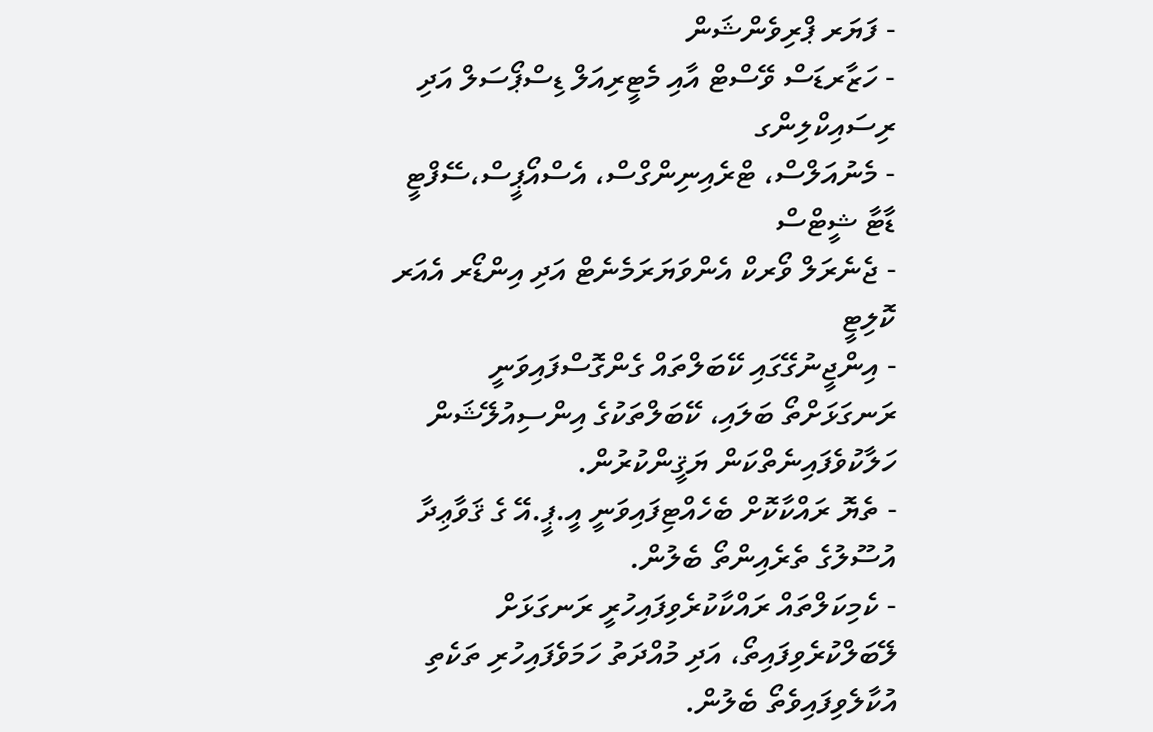- ފަޔަރ ޕްރިވެންޝަން
- ހަޒާރޑަސް ވޭސްޓް އާއި މެޓީރިއަލް ޑިސްޕޯސަލް އަދި ރިސައިކްލިންގ
- މެނުއަލްސް، ޓްރެއިނިންގްސް، އެސްއޯޕީސް،ސޭފްޓީ ޑާޓާ ޝީޓްސް
- ޖެނެރަލް ވޯރކް އެންވަޔަރަމެނެޓް އަދި އިންޑޯރ އެއަރ ކޮލިޓީ
- އިންޖީނުގޭގައި ކޭބަލްތައް ގެންގޮސްފައިވަނީ ރަނގަޅަށްތޯ ބަލައި، ކޭބަލްތަކުގެ އިންސިއުލޭޝަން ހަލާކުވެފައިނެތްކަން ޔަޤީންކުރުން.
- ތެޔޮ ރައްކާކޮށް ބެހެއްޓިފައިވަނީ އީ.ޕީ.އޭ ގެ ޤަވާޢިދާ އުސޫލުގެ ތެރެއިންތޯ ބެލުން.
- ކެމިކަލްތައް ރައްކާކުރެވިފައިހުރީ ރަނގަޅަށް ލޭބަލްކުރެވިފައިތޯ، އަދި މުއްދަތު ހަމަވެފައިހުރި ތަކެތި އުކާލެވިފައިވެތޯ ބެލުން.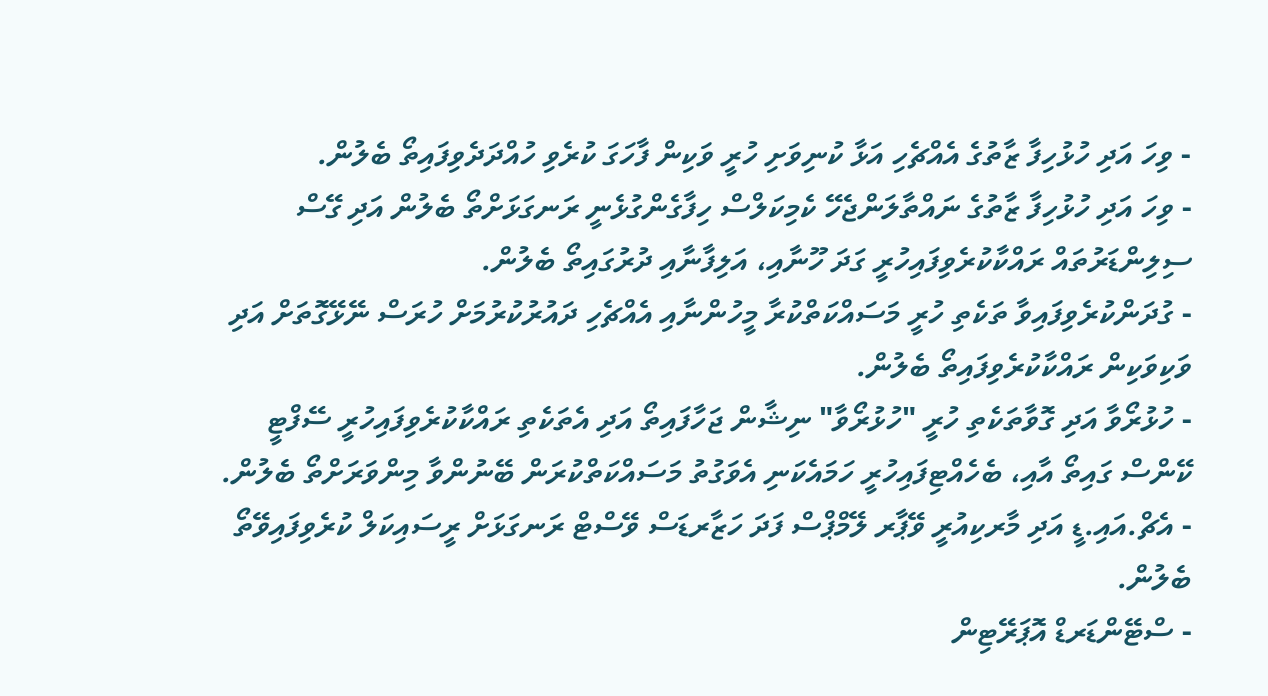- ވިހަ އަދި ހުޅުހިފާ ޒާތުގެ އެއްޗެހި އަޅާ ކުނިވަށި ހުރީ ވަކިން ފާހަގަ ކުރެވި ހުއްދަދެވިފައިތޯ ބެލުން.
- ވިހަ އަދި ހުޅުހިފާ ޒާތުގެ ނައްތާލަންޖެހޭ ކެމިކަލްސް ހިފާގެންގުޅެނީ ރަނގަޅަށްތޯ ބެލުން އަދި ގޭސް ސިލިންޑަރުތައް ރައްކާކުރެވިފައިހުރީ ގަދަ ހޫނާއި، އަލިފާނާއި ދުރުގައިތޯ ބެލުން.
- ގުދަންކުރެވިފައިވާ ތަކެތި ހުރީ މަސައްކަތްކުރާ މީހުންނާއި އެއްޗެހި ދައުރުކުރުމަށް ހުރަސް ނޭޅޭގޮތަށް އަދި ވަކިވަކިން ރައްކާކުރެވިފައިތޯ ބެލުން.
- ހުޅުރޯވާ އަދި ގޮވާތަކެތި ހުރީ "ހުޅުރޯވާ" ނިޝާން ޖަހާފައިތޯ އަދި އެތަކެތި ރައްކާކުރެވިފައިހުރީ ސޭފްޓީ ކޭންސް ގައިތޯ އާއި، ބެހެއްޓިފައިހުރީ ހަމައެކަނި އެވަގުތު މަސައްކަތްކުރަން ބޭނުންވާ މިންވަރަށްތޯ ބެލުން.
- އެޗް.އައި.ޑީ އަދި މާރކިއުރީ ވޭޕާރ ލޭމްޕްސް ފަދަ ހަޒާރޑަސް ވޭސްޓް ރަނގަޅަށް ރީސައިކަލް ކުރެވިފައިވޭތޯ ބެލުން.
- ސްޓޭންޑަރޑް އޮޕަރޭޓިން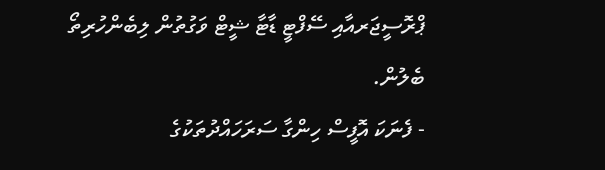ޕްރޮސީޖަރއާއި ސޭފްޓީ ޑާޓާ ޝީޓް ވަގުތުން ލިބެންހުރިތޯ ބެލުން.
- ފެނަކަ އޮފީސް ހިންގާ ސަރަހައްދުތަކުގެ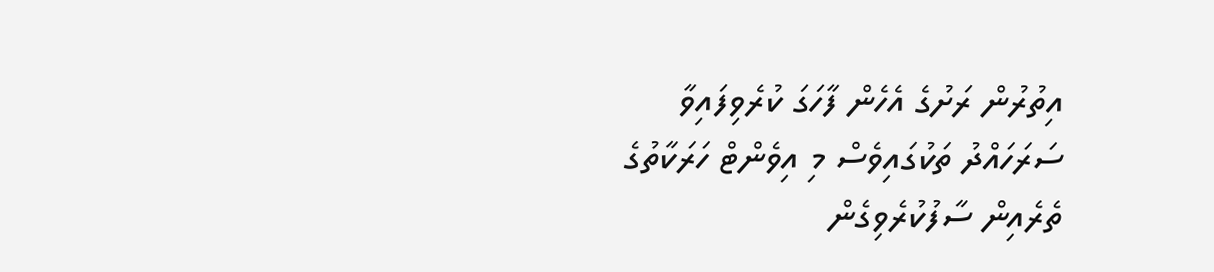އިތުރުން ރަށުގެ އެހެން ފާހަގަ ކުރެވިފައިވާ ސަރަހައްދު ތަކުގައިވެސް މި އިވެންޓް ހަރަކާތުގެ ތެރެއިން ސާފުކުރެވިގެން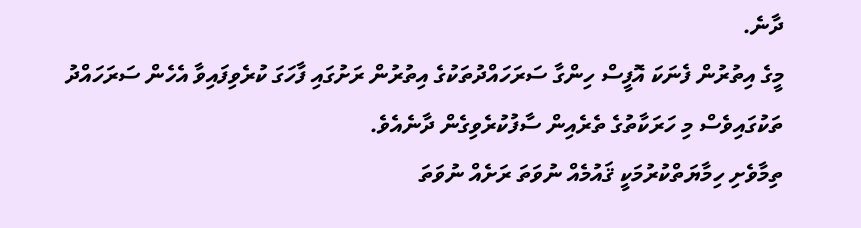ދާނެ.
މީގެ އިތުރުން ފެނަކަ އޮފީސް ހިންގާ ސަރަހައްދުތަކުގެ އިތުރުން ރަށުގައި ފާހަގަ ކުރެވިފައިވާ އެހެން ސަރަހައްދު ތަކުގައިވެސް މި ހަރަކާތުގެ ތެރެއިން ސާފުކުރެވިގެން ދާނެއެވެ.
ތިމާވެށި ހިމާޔަތްކުރުމަކީ ޤައުމެއް ނުވަތަ ރަށެއް ނުވަތަ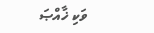ވަކި ޚާއްޞަ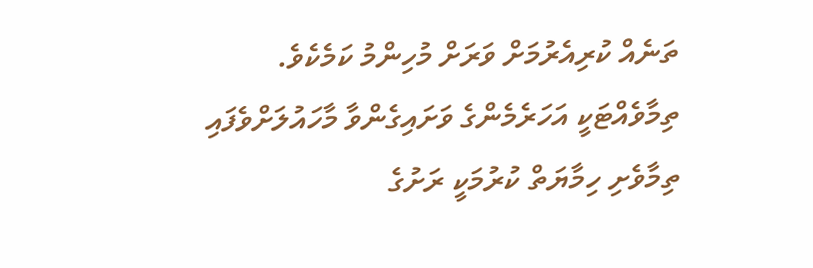ތަނެއް ކުރިއެރުމަށް ވަރަށް މުހިންމު ކަމެކެވެ. ތިމާވެއްޓަކީ އަހަރެމެންގެ ވަށައިގެންވާ މާހައުލަށްވެފައި ތިމާވެށި ހިމާޔަތް ކުރުމަކީ ރަށުގެ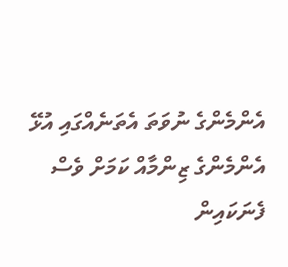އެންމެންގެ ނުވަތަ އެތަނެއްގައި އުޅޭ އެންމެންގެ ޒިންމާއް ކަމަށް ވެސް ފެނަކައިން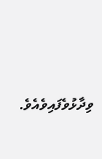ވިދާޅުވެފައިވެއެވެ.